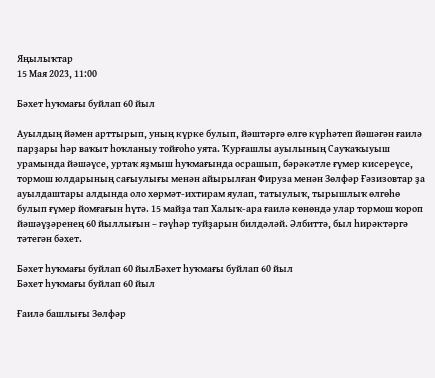Яңылыҡтар
15 Мая 2023, 11:00

Бәхет һуҡмағы буйлап 60 йыл

Ауылдың йәмен арттырып, уның күрке булып, йәштәргә өлгө күрһәтеп йәшәгән ғаилә парҙары һәр ваҡыт һоҡланыу тойғоһо уята. Ҡурғашлы ауылының Сауҡаҡыуыш урамында йәшәүсе, уртаҡ яҙмыш һуҡмағында осрашып, бәрәкәтле ғүмер кисереүсе, тормош юлдарының сағыулығы менән айырылған Фируза менән Зөлфәр Ғәзизовтар ҙа ауылдаштары алдында оло хөрмәт-ихтирам яулап, татыулыҡ, тырышлыҡ өлгөһө булып ғүмер йомғағын һүтә. 15 майҙа тап Халыҡ-ара ғаилә көнөндә улар тормош ҡороп йәшәүҙәренең 60 йыллығын – гәүһәр туйҙарын билдәләй. Әлбиттә, был һирәктәргә тәтегән бәхет.

Бәхет һуҡмағы буйлап 60 йылБәхет һуҡмағы буйлап 60 йыл
Бәхет һуҡмағы буйлап 60 йыл

Ғаилә башлығы Зөлфәр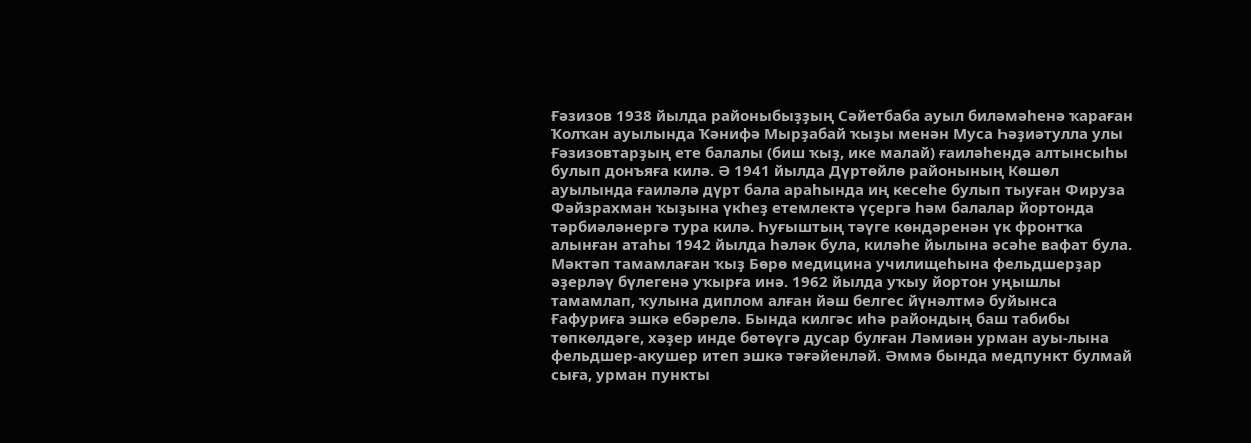Ғәзизов 1938 йылда районыбыҙҙың Сәйетбаба ауыл биләмәһенә ҡараған Ҡолҡан ауылында Ҡәнифә Мырҙабай ҡыҙы менән Муса Һәҙиәтулла улы Ғәзизовтарҙың ете балалы (биш ҡыҙ, ике малай) ғаиләһендә алтынсыһы булып донъяға килә. Ә 1941 йылда Дүртөйлө районының Көшөл ауылында ғаиләлә дүрт бала араһында иң кесеһе булып тыуған Фируза Фәйзрахман ҡыҙына үкһеҙ етемлектә үҫергә һәм балалар йортонда тәрбиәләнергә тура килә. Һуғыштың тәүге көндәренән үк фронтҡа алынған атаһы 1942 йылда һәләк була, киләһе йылына әсәһе вафат була. Мәктәп тамамлаған ҡыҙ Бөрө медицина училищеһына фельдшерҙар әҙерләү бүлегенә уҡырға инә. 1962 йылда уҡыу йортон уңышлы тамамлап, ҡулына диплом алған йәш белгес йүнәлтмә буйынса Ғафуриға эшкә ебәрелә. Бында килгәс иһә райондың баш табибы төпкөлдәге, хәҙер инде бөтөүгә дусар булған Ләмиән урман ауы-лына фельдшер-акушер итеп эшкә тәғәйенләй. Әммә бында медпункт булмай сыға, урман пункты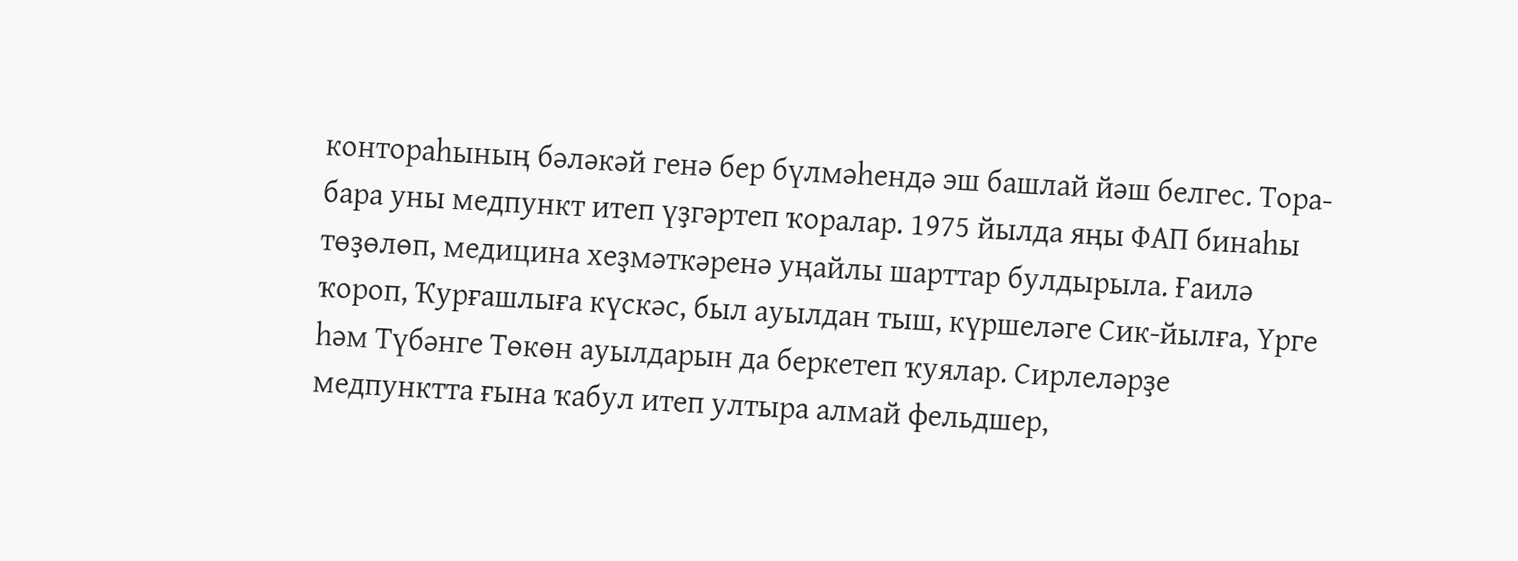контораһының бәләкәй генә бер бүлмәһендә эш башлай йәш белгес. Тора-бара уны медпункт итеп үҙгәртеп ҡоралар. 1975 йылда яңы ФАП бинаһы төҙөлөп, медицина хеҙмәткәренә уңайлы шарттар булдырыла. Ғаилә ҡороп, Ҡурғашлыға күскәс, был ауылдан тыш, күршеләге Сик-йылға, Үрге һәм Түбәнге Төкөн ауылдарын да беркетеп ҡуялар. Сирлеләрҙе медпунктта ғына ҡабул итеп ултыра алмай фельдшер,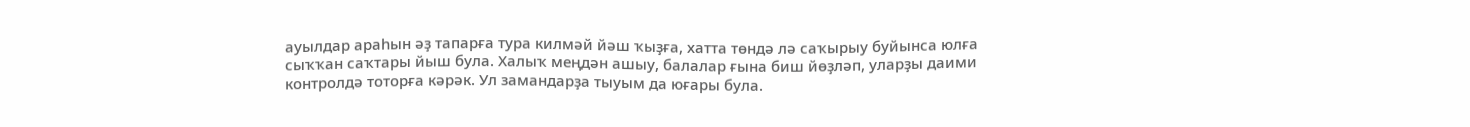ауылдар араһын әҙ тапарға тура килмәй йәш ҡыҙға, хатта төндә лә саҡырыу буйынса юлға сыҡҡан саҡтары йыш була. Халыҡ меңдән ашыу, балалар ғына биш йөҙләп, уларҙы даими контролдә тоторға кәрәк. Ул замандарҙа тыуым да юғары була.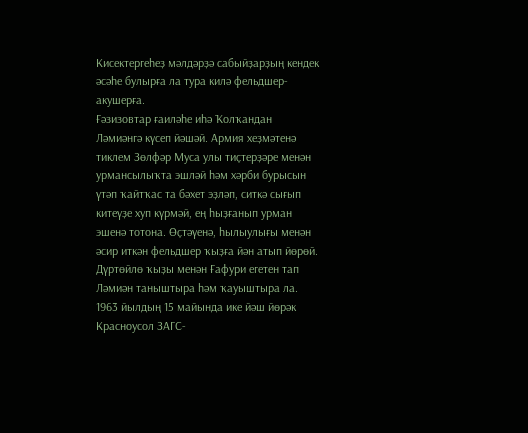Кисектергеһеҙ мәлдәрҙә сабыйҙарҙың кендек әсәһе булырға ла тура килә фельдшер-акушерға.
Ғәзизовтар ғаиләһе иһә Ҡолҡандан Ләмиәнгә күсеп йәшәй. Армия хеҙмәтенә тиклем Зөлфәр Муса улы тиҫтерҙәре менән урмансылыҡта эшләй һәм хәрби бурысын үтәп ҡайтҡас та бәхет эҙләп, ситкә сығып китеүҙе хуп күрмәй, ең һыҙғанып урман эшенә тотона. Өҫтәүенә, һылыулығы менән әсир иткән фельдшер ҡыҙға йән атып йөрөй. Дүртөйлө ҡыҙы менән Ғафури егетен тап Ләмиән таныштыра һәм ҡауыштыра ла. 1963 йылдың 15 майында ике йәш йөрәк Красноусол ЗАГС-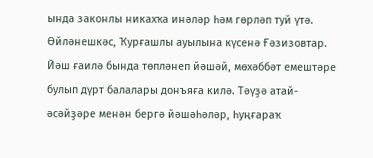ында законлы никахҡа инәләр һәм гөрләп туй үтә. Өйләнешкәс, Ҡурғашлы ауылына күсенә Ғәзизовтар. Йәш ғаилә бында төпләнеп йәшәй, мөхәббәт емештәре булып дүрт балалары донъяға килә. Тәүҙә атай-әсәйҙәре менән бергә йәшәһәләр, һуңғараҡ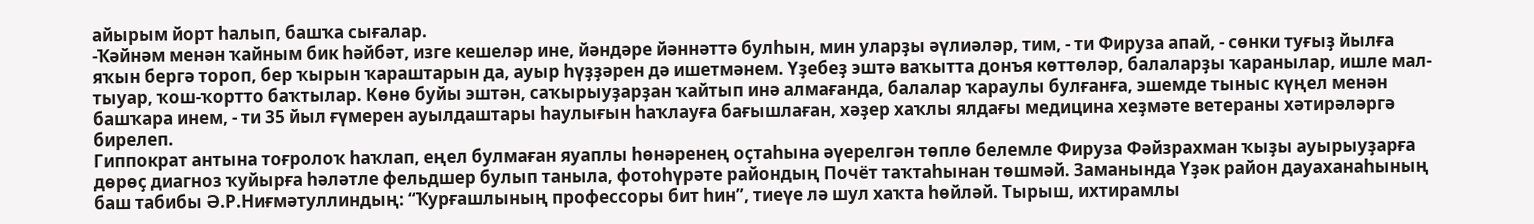айырым йорт һалып, башҡа сығалар.
-Ҡәйнәм менән ҡайным бик һәйбәт, изге кешеләр ине, йәндәре йәннәттә булһын, мин уларҙы әүлиәләр, тим, - ти Фируза апай, - сөнки туғыҙ йылға яҡын бергә тороп, бер ҡырын ҡараштарын да, ауыр һүҙҙәрен дә ишетмәнем. Үҙебеҙ эштә ваҡытта донъя көттөләр, балаларҙы ҡаранылар, ишле мал-тыуар, ҡош-ҡортто баҡтылар. Көнө буйы эштән, саҡырыуҙарҙан ҡайтып инә алмағанда, балалар ҡараулы булғанға, эшемде тыныс күңел менән башҡара инем, - ти 35 йыл ғүмерен ауылдаштары һаулығын һаҡлауға бағышлаған, хәҙер хаҡлы ялдағы медицина хеҙмәте ветераны хәтирәләргә бирелеп.
Гиппократ антына тоғролоҡ һаҡлап, еңел булмаған яуаплы һөнәренең оҫтаһына әүерелгән төплө белемле Фируза Фәйзрахман ҡыҙы ауырыуҙарға дөрөҫ диагноз ҡуйырға һәләтле фельдшер булып таныла, фотоһүрәте райондың Почёт таҡтаһынан төшмәй. Заманында Үҙәк район дауаханаһының баш табибы Ә.Р.Ниғмәтуллиндың: “Ҡурғашлының профессоры бит һин”, тиеүе лә шул хаҡта һөйләй. Тырыш, ихтирамлы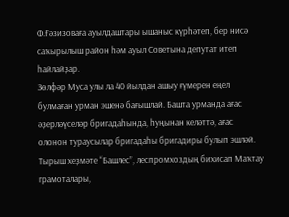Ф.Ғәзизоваға ауылдаштары ышаныс күрһәтеп, бер нисә саҡырылыш район һәм ауыл Советына депутат итеп һайлайҙар.
Зөлфәр Муса улы ла 40 йылдан ашыу ғүмерен еңел булмаған урман эшенә бағышлай. Башта урманда ағас әҙерләүселәр бригадаһында, һуңынан келәттә, ағас олонон тураусылар бригадаһы бригадиры булып эшләй. Тырыш хеҙмәте “Башлес”, леспромхоздың бихисап Маҡтау грамоталары,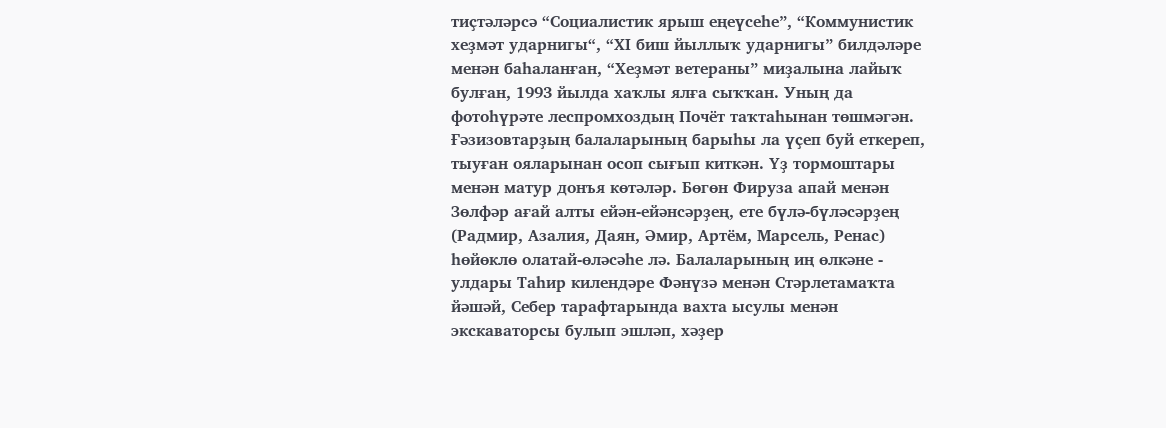тиҫтәләрсә “Социалистик ярыш еңеүсеһе”, “Коммунистик хеҙмәт ударнигы“, “ХI биш йыллыҡ ударнигы” билдәләре менән баһаланған, “Хеҙмәт ветераны” миҙалына лайыҡ булған, 1993 йылда хаҡлы ялға сыҡҡан. Уның да фотоһүрәте леспромхоздың Почёт таҡтаһынан төшмәгән.
Ғәзизовтарҙың балаларының барыһы ла үҫеп буй еткереп, тыуған ояларынан осоп сығып киткән. Үҙ тормоштары менән матур донъя көтәләр. Бөгөн Фируза апай менән Зөлфәр ағай алты ейән-ейәнсәрҙең, ете бүлә-бүләсәрҙең (Радмир, Азалия, Даян, Әмир, Артём, Марсель, Ренас) һөйөклө олатай-өләсәһе лә. Балаларының иң өлкәне - улдары Таһир килендәре Фәнүзә менән Стәрлетамаҡта йәшәй, Себер тарафтарында вахта ысулы менән экскаваторсы булып эшләп, хәҙер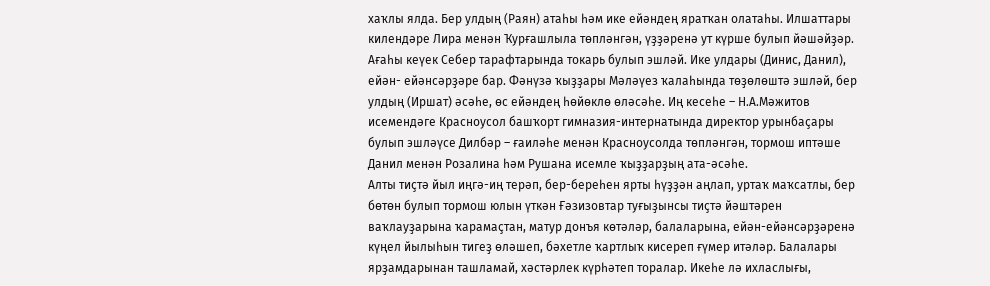хаҡлы ялда. Бер улдың (Раян) атаһы һәм ике ейәндең яратҡан олатаһы. Илшаттары килендәре Лира менән Ҡурғашлыла төпләнгән, үҙҙәренә ут күрше булып йәшәйҙәр. Ағаһы кеүек Себер тарафтарында токарь булып эшләй. Ике улдары (Динис, Данил), ейән- ейәнсәрҙәре бар. Фәнүзә ҡыҙҙары Мәләүез ҡалаһында төҙөлөштә эшләй, бер улдың (Иршат) әсәһе, өс ейәндең һөйөклө өләсәһе. Иң кесеһе – Н.А.Мәжитов исемендәге Красноусол башҡорт гимназия-интернатында директор урынбаҫары булып эшләүсе Дилбәр – ғаиләһе менән Красноусолда төпләнгән, тормош иптәше Данил менән Розалина һәм Рушана исемле ҡыҙҙарҙың ата-әсәһе.
Алты тиҫтә йыл иңгә-иң терәп, бер-береһен ярты һүҙҙән аңлап, уртаҡ маҡсатлы, бер бөтөн булып тормош юлын үткән Ғәзизовтар туғыҙынсы тиҫтә йәштәрен ваҡлауҙарына ҡарамаҫтан, матур донъя көтәләр, балаларына, ейән-ейәнсәрҙәренә күңел йылыһын тигеҙ өләшеп, бәхетле ҡартлыҡ кисереп ғүмер итәләр. Балалары ярҙамдарынан ташламай, хәстәрлек күрһәтеп торалар. Икеһе лә ихласлығы,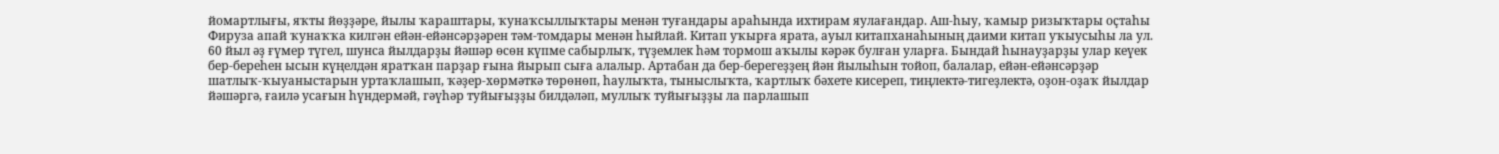йомартлығы, яҡты йөҙҙәре, йылы ҡараштары, ҡунаҡсыллыҡтары менән туғандары араһында ихтирам яулағандар. Аш-һыу, ҡамыр ризыҡтары оҫтаһы Фируза апай ҡунаҡҡа килгән ейән-ейәнсәрҙәрен тәм-томдары менән һыйлай. Китап уҡырға ярата, ауыл китапханаһының даими китап уҡыусыһы ла ул.
60 йыл әҙ ғүмер түгел, шунса йылдарҙы йәшәр өсөн күпме сабырлыҡ, түҙемлек һәм тормош аҡылы кәрәк булған уларға. Бындай һынауҙарҙы улар кеүек бер-береһен ысын күңелдән яратҡан парҙар ғына йырып сыға алалыр. Артабан да бер-берегеҙҙең йән йылыһын тойоп, балалар, ейән-ейәнсәрҙәр шатлыҡ-ҡыуаныстарын уртаҡлашып, ҡәҙер-хөрмәткә төрөнөп, һаулыҡта, тыныслыҡта, ҡартлыҡ бәхете кисереп, тиңлектә-тигеҙлектә, оҙон-оҙаҡ йылдар йәшәргә, ғаилә усағын һүндермәй, гәүһәр туйығыҙҙы билдәләп, муллыҡ туйығыҙҙы ла парлашып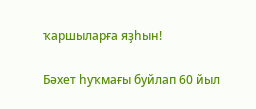ҡаршыларға яҙһын!

Бәхет һуҡмағы буйлап 60 йыл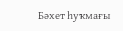Бәхет һуҡмағы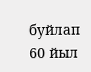буйлап 60 йыл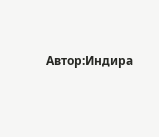Автор:Индира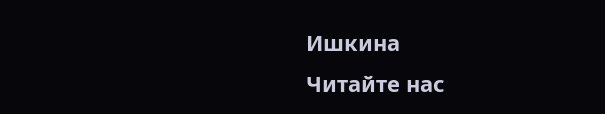Ишкина
Читайте нас